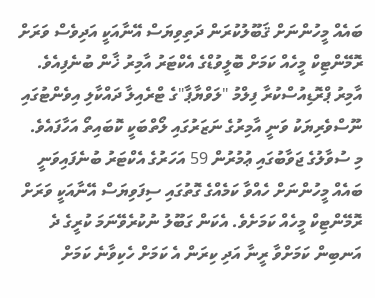ބައެއް މީހުންނަށް ޤަބޫލުކުރަން ދަތިވިޔަސް އޭނާއަކީ އަދިވެސް ވަރަށް ރޮމޭންޓިކް މީހެއް ކަމަށް ބޮލީވުޑްގެ އެކްޓަރު އާމިރު ޚާން ބުނެފިއެވެ.
އާމިރު ޕްރޮޑިއުސްކުރާ ފިލްމު "ލަވްޔާޕާ"ގެ ޓްރެއިލާ ދައްކާލި އިވެންޓުގައި ނޫސްވެރިޔަކު ވަނީ އާމިރުގެ ނަޒަރުގައި ލޯތްބަކީ ކޮބައިތޯ އަހާފައެވެ.
މި ސުވާލުގެ ޖަވާބުގައި ޢުމުރުން 59 އަހަރުގެ އެކްޓަރު ބުނެފައިވަނީ ބައެއް މީހުންނަށް ހެއްވާ ކަމެއްގެ ގޮތުގައި ސިފަވިޔަސް އޭނާއަކީ ވަރަށް ރޮމޭންޓިކް މީހެއް ކަމަށެވެ. އެކަން ގަބޫލު ނުކުރެވޭނަމަ ކުރީގެ ދެ އަނބިން ކަމަށްވާ ރީނާ އަދި ކިރަން އެ ކަމަށް ހެކިވާނެ ކަމަށް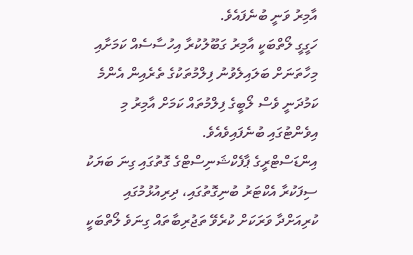އާމިރު ވަނީ ބުނެފައެވެ.
ހަގީގީ ލޯތްބަކީ އާމިރު ގަބޫލުކުރާ އިހުސާސެއް ކަމަށާއި މިހާތަނަށް ބަލައިލެވުނު ފިލްމުތަކުގެ ތެރެއިން އެންމެ ކަމުދަނީ ވެސް ލޯބީގެ ފިލްމުތައް ކަމަށް އާމިރު މި އިވެންޓުގައި ބުނެފައިވެއެވެ.
އިންޑަސްޓްރީގެ ޕާފެކްޝަނިސްޓްގެ ގޮތުގައި ގިނަ ބަޔަކު ސިފަކުރާ އެކްޓަރު ބުނިގޮތުގައި، ދިރިއުޅުމުގައި ކުރިއަށްދާ ވަރަކަށް ކުރެވޭ ތަޖުރިބާތައް ގިނަވެ ލޯތްބަކީ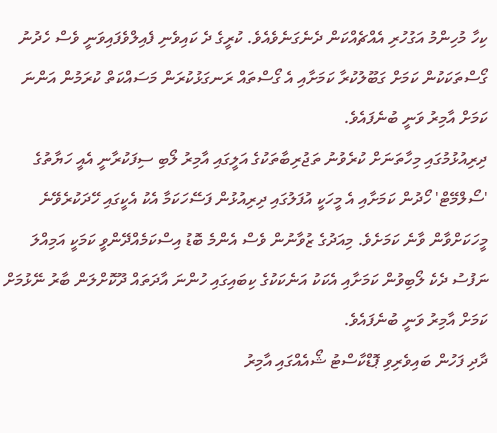ކިހާ މުހިންމު އަގުހުރި އެއްޗެއްކަން ދެނެގަނެވެއެވެ. ކުރީގެ ދެ ކައިވެނި ފެއިލްވެފައިވަނީ ވެސް ހެދުނު ގޯސްތަކަކުން ކަމަށް ގަބޫލުކުރާ ކަމަށާއި އެ ގޯސްތައް ރަނގަޅުކުރަން މަސައްކަތް ކުރަމުން އަންނަ ކަމަށް އާމިރު ވަނީ ބުނެފައެވެ.
ދިރިއުޅުމުގައި މިހާތަނަށް ކުރެވުނު ތަޖުރިބާތަކުގެ އަލީގައި އާމިރު ލޯބި ސިފަކުރާނީ އެއީ ހަޔާތުގެ 'ސޯލްމޭޓް' ހޯދުން ކަމަށާއި އެ މީހަކީ އުފަލުގައި ދިރިއުޅުން ފަސޭހަކަމާ އެކު އެކީގައި ހޭދަކުރެވޭނެ މީހަކަށްވާން ވާނެ ކަމަށެވެ. މިއަދުގެ ޒުވާނުން ވެސް އެންމެ ބޮޑު އިސްކަމެއްދޭންވީ ކަމަކީ އަމިއްލަ ނަފުސު ދެކެ ލޯބިވުން ކަމަށާއި އެކަކު އަނެކަކުގެ ކިބައިގައި ހުންނަ އާދަތައް ދޫކޮށްލަން ބާރު ނޭޅުމަށް ކަމަށް އާމިރު ވަނީ ބުނެފައެވެ.
ދާދި ފަހުން ބައިވެރިވި ޕޮޑްކާސްޓު ޝޯއެއްގައި އާމިރު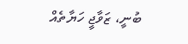ބުނީ، ޒަވާޖީ ހަޔާތެއް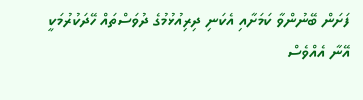ފަށަން ބޭނުންވާ ކަމަށާއި އެކަނި ދިރިއުޅުމުގެ ދުވަސްތައް ހޭދަކުރުމަކީ އޭނާ އެއްވެސް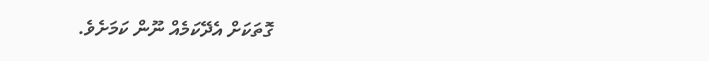ގޮތަކަށް އެދޭކަމެއް ނޫން ކަމަށެވެ.